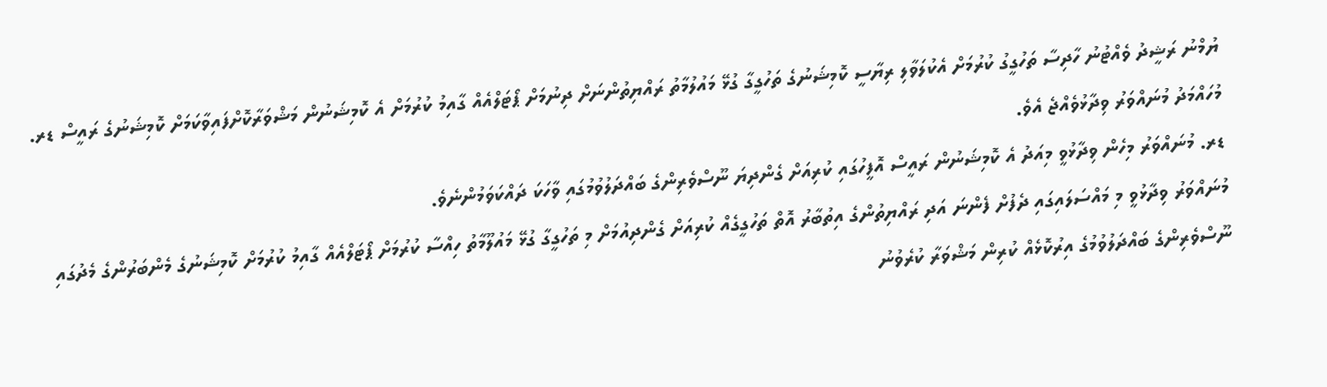ޔުމްނު ރަޝީދު ވެއްޓުނު ހާދިސާ ތަހުގީގު ކުރުމަށް އެކުލަވާލި ރިޔާސީ ކޮމިޝަނުގެ ތަހުގީގާ ގުޅޭ މައުލުމާތު ރައްޔިތުންނަށް ދިނުމަށް ޕޯޓަލްއެއް ގާއިމު ކުރުމަށް އެ ކޮމިޝަނުން މަޝްވަރާކޮށްފައިވާކަމަށް ކޮމިޝަނުގެ ރައީސް ޑރ. މުހައްމަދު މުނައްވަރު ވިދާޅުވެއްޖެ އެވެ.
ޑރ. މުނައްވަރު މިހެން ވިދާޅުވީ މިއަދު އެ ކޮމިޝަނުން ރައީސް އޮފީހުގައި ކުރިއަށް ގެންދިޔަ ނޫސްވެރިންގެ ބައްދަލުވުމުގައި ވާހަކަ ދައްކަވަމުންނެވެ.
މުނައްވަރު ވިދާޅުވީ މި މައްސަލައިގައި ދެފުށް ފެންނަ އަދި ރައްޔިތުންގެ އިތުބާރު އޮތް ތަހުގީގެއް ކުރިއަށް ގެންދިއުމަށް މި ތަހުގީގާ ގުޅޭ މައުލޫމާތު ހިއްސާ ކުރުމަށް ޕޯޓަލްއެއް ގާއިމު ކުރުމަށް ކޮމިޝަނުގެ މެންބަރުންގެ މެދުގައި ނޫސްވެރިންގެ ބައްދަލުވުމުގެ އިރުކޮޅެއް ކުރިން މަޝްވަރާ ކުރެވުނު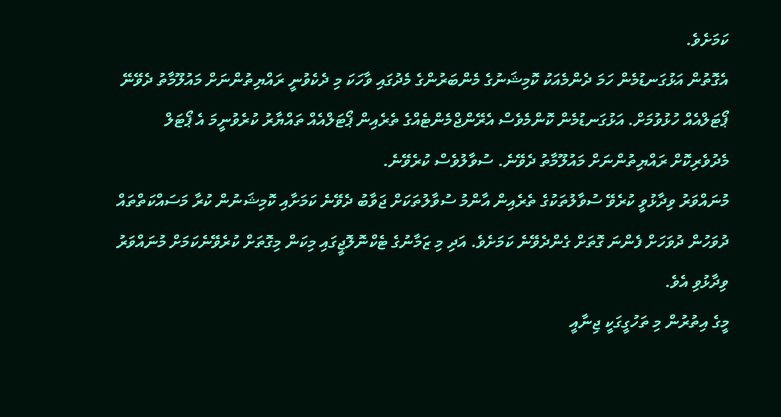ކަމަށެވެ.
އެގޮތުން އަޅުގަނޑުމެން ހަމަ ދެންމެއަކު ކޮމިޝަނުގެ މެންބަރުންގެ މެދުގައި ވާހަކަ މި ދެކެވުނީ ރައްޔިތުންނަށް މައުލޫމާތު ދެވޭނޭ ޕޯޓަލްއެއް ހުޅުވުމަށް. އަޅުގަނޑުމެން ކޮންމެވެސް އެރޭންޖްމެންޓެއްގެ ތެރެއިން ޕޯޓަލްއެއް ތައްޔާރު ކުރެވުނީމަ އެ ޕޯޓަލް މެދުވެރިކޮށް ރައްޔިތުންނަށް މައުލޫމާތު ދެވޭނެ. ސުވާލުވެސް ކުރެވޭނެ.
މުނައްވަރު ވިދާޅުވީ ކުރެވޭ ސުވާލުތަކުގެ ތެރެއިން އާންމު ސުވާލުތަކަށް ޖަވާބު ދެވޭނެ ކަމަށާއި ކޮމިޝަނުން ކުރާ މަސައްކަތްތައް ދުވަހުން ދުވަހަށް ފެންނަ ގޮތަށް ގެންދެވޭނެ ކަމަށެވެ. އަދި މި ޒަމާނުގެ ޓެކްނޮލޮޖީގައި މިކަން މިގޮތަށް ކުރެވޭނެކަމަށް މުނައްވަރު ވިދާޅުވި އެވެ.
މީގެ އިތުރުން މި ތަހުގީގަކީ ޖިނާއީ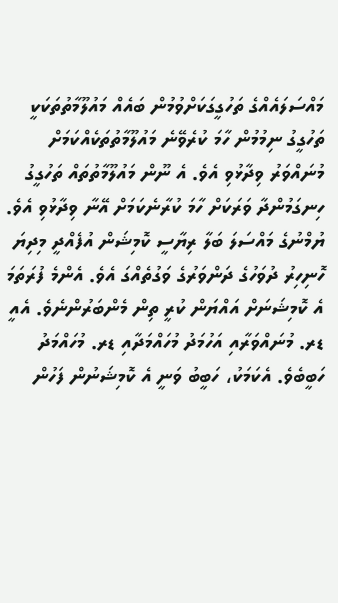މައްސަލައެއްގެ ތަހުގީގަކަށްވުމުން ބައެއް މައުލޫމާތުތަކަކީ ތަހުގީގު ނިމުމުން ހާމަ ކުރެވޭނެ މައުލޫމާތުތަކެއްކަމަށް މުނައްވަރު ވިދާޅުވި އެވެ. އެ ނޫން މައުލޫމާތުތައް ތަހުގީގު ހިނގަމުންދާ ވަރަކަށް ހާމަ ކުރާނެކަމަށް އޭނާ ވިދާޅުވި އެވެ.
ޔުމްނުގެ މައްސަލަ ބަލާ ރިޔާސީ ކޮމިޝަން އުފެއްދީ މިދިޔަ ހޮނިހިރު ދުވަހުގެ ދަންވަރުގެ ވަގުތެއްގަ އެވެ. އެންމެ ފުރަތަމަ އެ ކޮމިޝަނަށް އައްޔަން ކުރީ ތިން މެންބަރުންނެވެ. އެއީ ޑރ. މުނައްވަރާއި އަހުމަދު މުހައްމަދާއި ޑރ. މުހައްމަދު ހަބީބެވެ. އެކަމަކު، ހަބީބު ވަނީ އެ ކޮމިޝަނުން ފަހުން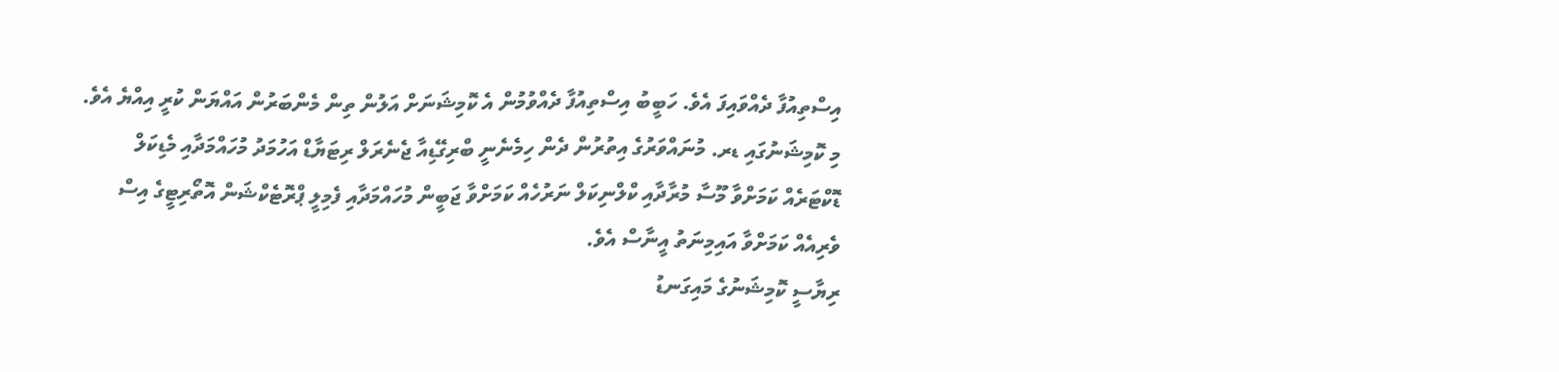އިސްތިއުފާ ދެއްވައިފަ އެވެ. ހަބީބު އިސްތިއުފާ ދެއްވުމުން އެ ކޮމިޝަނަށް އަލުން ތިން މެންބަރުން އައްޔަން ކުރީ އިއްޔެ އެވެ.
މި ކޮމިޝަނުގައި ޑރ. މުނައްވަރުގެ އިތުރުން ދެން ހިމެނެނީ ބްރިގޭޑިއާ ޖެނެރަލް ރިޓަޔާޑް އަހުމަދު މުހައްމަދާއި މެޑިކަލް ޑޮކްޓަރެއް ކަމަށްވާ މޫސާ މުރާދާއި ކްލްނިކަލް ނަރުހެއް ކަމަށްވާ ޖަބީން މުހައްމަދާއި ފެމިލީ ޕްރޮޓެކްޝަން އޮތޯރިޓީގެ އިސް ވެރިއެއް ކަމަށްވާ އައިމިނަތު އީނާސް އެވެ.
ރިޔާސީ ކޮމިޝަނުގެ މައިގަނޑު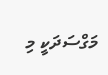މަގްސަދަކީ މި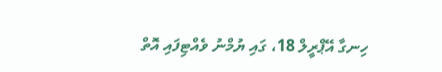ހިނގާ އޭޕްރީލް 18، ގައި ޔުމްނު ވެއްޓިފައި އޮތް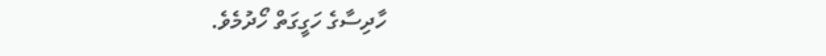ހާދިސާގެ ހަގީގަތް ހޯދުމެވެ.